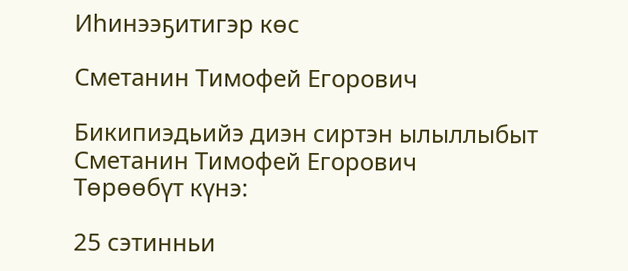Иһинээҕитигэр көс

Сметанин Тимофей Егорович

Бикипиэдьийэ диэн сиртэн ылыллыбыт
Сметанин Тимофей Егорович
Төрөөбүт күнэ:

25 сэтинньи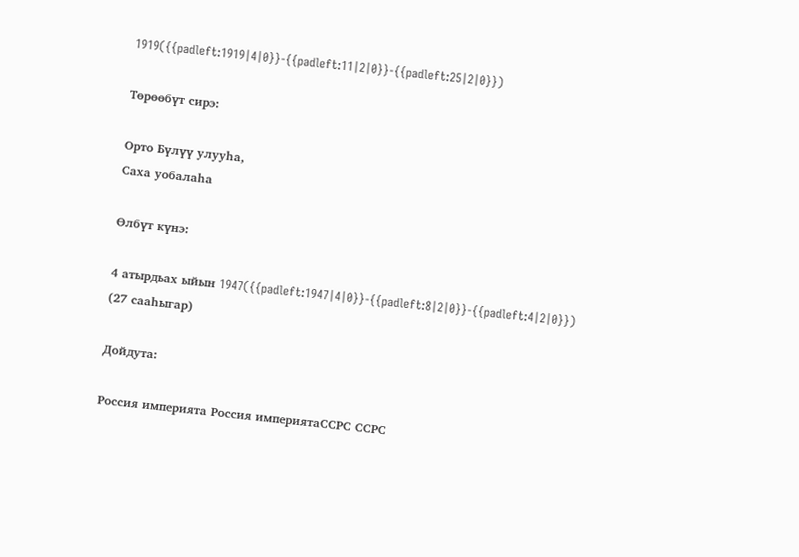1919({{padleft:1919|4|0}}-{{padleft:11|2|0}}-{{padleft:25|2|0}})

Төрөөбүт сирэ:

Орто Бүлүү улууһа,
Саха уобалаһа

Өлбүт күнэ:

4 атырдьах ыйын 1947({{padleft:1947|4|0}}-{{padleft:8|2|0}}-{{padleft:4|2|0}}) (27 сааһыгар)

Дойдута:

Россия империята Россия империятаССРС ССРС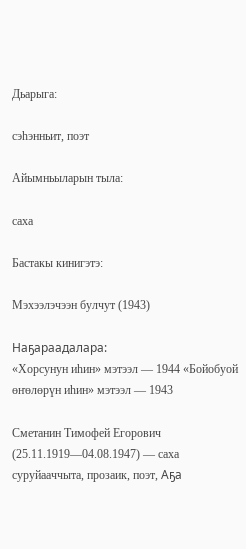Дьарыга:

сэһэнньит, поэт

Айымньыларын тыла:

саха

Бастакы кинигэтэ:

Мэхээлэчээн булчут (1943)

Наҕараадалара:
«Хорсунун иһин» мэтээл — 1944 «Бойобуой өҥөлөрүн иһин» мэтээл — 1943

Сметанин Тимофей Егорович (25.11.1919—04.08.1947) — саха суруйааччыта, прозаик, поэт, Аҕа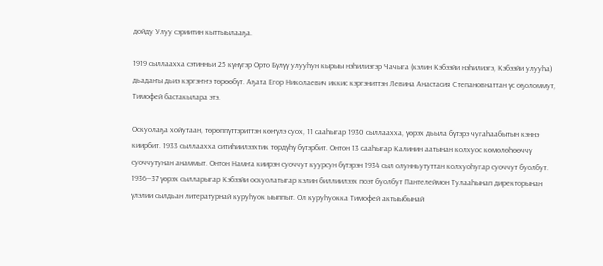дойду Улуу сэриитин кыттыылааҕа.

1919 сыллаахха сэтинньи 25 күнүгэр Орто Бүлүү улууһун кырыы нэһилиэгэр Чачыга (кэлин Кэбээйи нэһилиэгэ, Кэбээйи улууһа) дьадаҥы дьиэ кэргэҥҥэ төрөөбүт. Аҕата Егор Николаевич иккис кэргэниттэн Левина Анастасия Степановнаттан үс оҕоломмут, Тимофей бастакылара этэ.

Оскуолаҕа хойутаан, төрөппүттэриттэн көҥүлэ суох, 11 сааһыгар 1930 сыллаахха, үөрэх дьыла бүтэрэ чугаһаабытын кэннэ киирбит. 1933 сыллаахха ситиһиилээхтик төрдүһү бүтэрбит. Онтон 13 сааһыгар Калинин аатынан колхуос көмөлөһөөччү суоччутунан анаммыт. Онтон Намҥа киирэн суоччут куурсун бүтэрэн 1934 сыл олунньутуттан колхуоһугар суоччут буолбут. 1936—37 үөрэх сылларыгар Кэбээйи оскуолатыгар кэлин биллиилээх поэт буолбут Пантелеймон Тулааһынап директорынан үлэлии сылдьан литературнай куруһуок ыыппыт. Ол куруһуокка Тимофей актыыбынай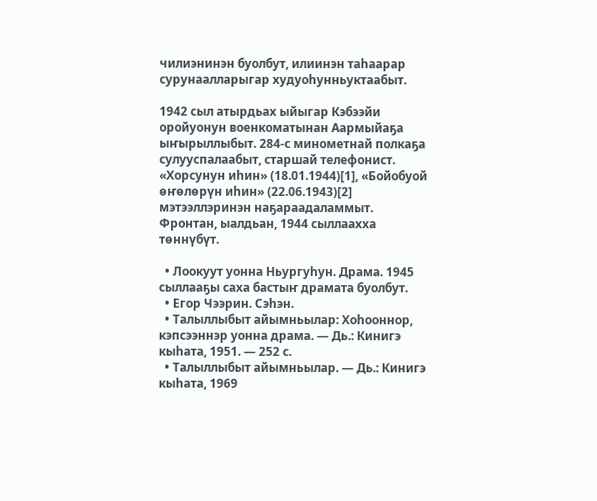чилиэнинэн буолбут, илиинэн таһаарар сурунаалларыгар худуоһунньуктаабыт.

1942 сыл атырдьах ыйыгар Кэбээйи оройуонун военкоматынан Аармыйаҕа ыҥырыллыбыт. 284-с минометнай полкаҕа сулууспалаабыт, старшай телефонист. «Хорсунун иһин» (18.01.1944)[1], «Бойобуой өҥөлөрүн иһин» (22.06.1943)[2] мэтээллэринэн наҕараадаламмыт. Фронтан, ыалдьан, 1944 сыллаахха төннүбүт.

  • Лоокуут уонна Ньургуһун. Драма. 1945 сыллааҕы саха бастыҥ драмата буолбут.
  • Егор Чээрин. Сэһэн.
  • Талыллыбыт айымньылар: Хоһооннор, кэпсээннэр уонна драма. — Дь.: Кинигэ кыһата, 1951. — 252 с.
  • Талыллыбыт айымньылар. — Дь.: Кинигэ кыһата, 1969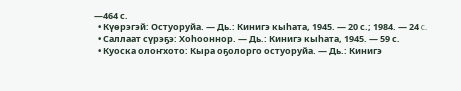—464 с.
  • Күөрэгэй: Остуоруйа. — Дь.: Кинигэ кыһата, 1945. — 20 с.; 1984. — 24 c.
  • Саллаат сүрэҕэ: Хоһооннор. — Дь.: Кинигэ кыһата, 1945. — 59 с.
  • Куоска олоҥхото: Кыра оҕолорго остуоруйа. — Дь.: Кинигэ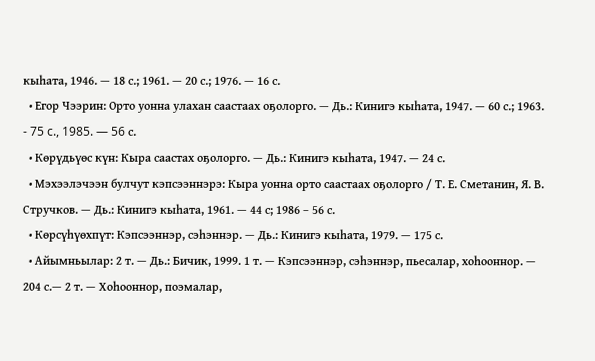кыһата, 1946. — 18 с.; 1961. — 20 с.; 1976. — 16 с.
  • Егор Чээрин: Орто уонна улахан саастаах оҕолорго. — Дь.: Кинигэ кыһата, 1947. — 60 с.; 1963. - 75 c., 1985. — 56 с.
  • Көрүдьүөс күн: Кыра саастах оҕолорго. — Дь.: Кинигэ кыһата, 1947. — 24 с.
  • Мэхээлэчээн булчут кэпсээннэрэ: Кыра уонна орто саастаах оҕолорго / Т. Е. Сметанин, Я. В. Стручков. — Дь.: Кинигэ кыһата, 1961. — 44 с; 1986 – 56 с.
  • Көрсүһүөхпүт: Кэпсээннэр, сэһэннэр. — Дь.: Кинигэ кыһата, 1979. — 175 с.
  • Айымньылар: 2 т. — Дь.: Бичик, 1999. 1 т. — Кэпсээннэр, сэһэннэр, пьесалар, хоһооннор. — 204 с.— 2 т. — Хоһооннор, поэмалар,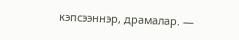кэпсээннэр, драмалар. —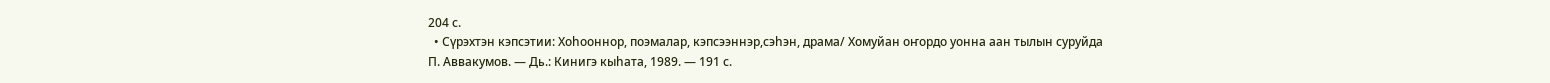204 с.
  • Сүрэхтэн кэпсэтии: Хоһооннор, поэмалар, кэпсээннэр,сэһэн, драма/ Хомуйан оҥордо уонна аан тылын суруйда П. Аввакумов. — Дь.: Кинигэ кыһата, 1989. — 191 с.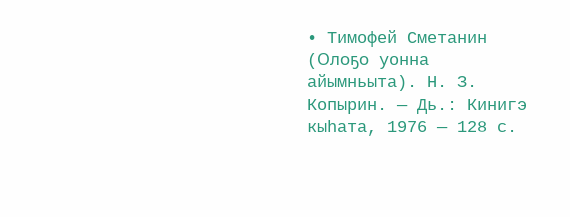• Тимофей Сметанин (Олоҕо уонна айымньыта). Н. З. Копырин. — Дь.: Кинигэ кыһата, 1976 — 128 с.